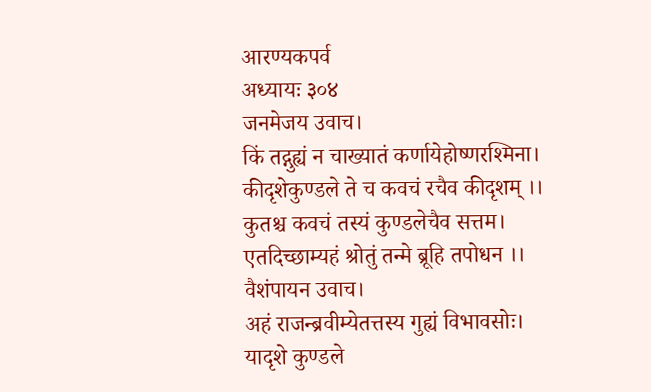आरण्यकपर्व
अध्यायः ३०४
जनमेजय उवाच।
किं तद्गुह्यं न चाख्यातं कर्णायेहोष्णरश्मिना।
कीदृशेकुण्डले ते च कवचं रचैव कीदृशम् ।।
कुतश्च कवचं तस्यं कुण्डलेचैव सत्तम।
एतदिच्छाम्यहं श्रोतुं तन्मे ब्रूहि तपोधन ।।
वैशंपायन उवाच।
अहं राजन्ब्रवीम्येतत्तस्य गुह्यं विभावसोः।
यादृशे कुण्डले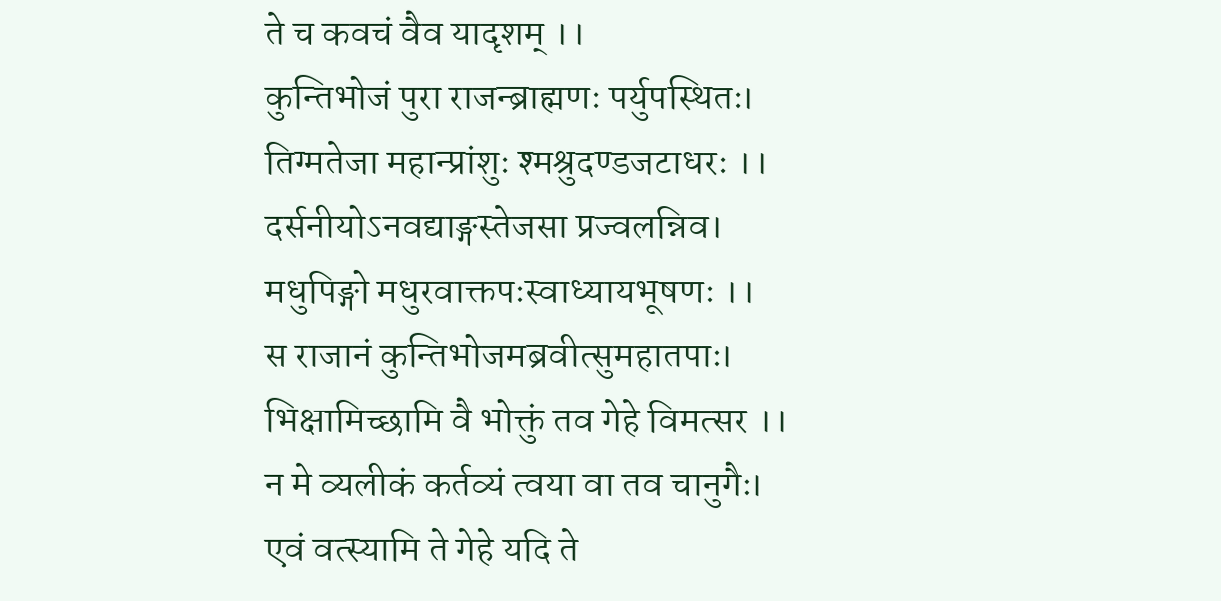ते च कवचं वैव यादृशम् ।।
कुन्तिभोजं पुरा राजन्ब्राह्मणः पर्युपस्थितः।
तिग्मतेजा महान्प्रांशुः श्मश्रुदण्डजटाधरः ।।
दर्सनीयोऽनवद्याङ्गस्तेजसा प्रज्वलन्निव।
मधुपिङ्गो मधुरवाक्तपःस्वाध्यायभूषणः ।।
स राजानं कुन्तिभोजमब्रवीत्सुमहातपाः।
भिक्षामिच्छामि वै भोक्तुं तव गेहे विमत्सर ।।
न मे व्यलीकं कर्तव्यं त्वया वा तव चानुगैः।
एवं वत्स्यामि ते गेहे यदि ते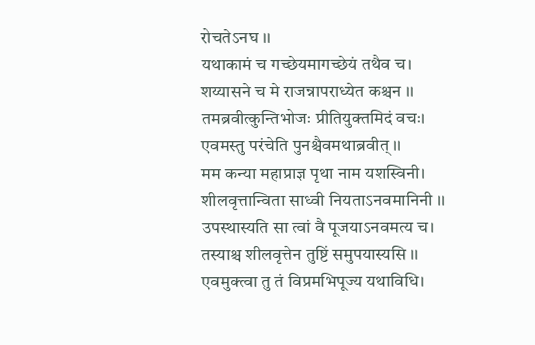रोचतेऽनघ ।।
यथाकामं च गच्छेयमागच्छेयं तथैव च।
शय्यासने च मे राजन्नापराध्येत कश्चन ।।
तमब्रवीत्कुन्तिभोजः प्रीतियुक्तमिदं वचः।
एवमस्तु परंचेति पुनश्चैवमथाब्रवीत् ।।
मम कन्या महाप्राज्ञ पृथा नाम यशस्विनी।
शीलवृत्तान्विता साध्वी नियताऽनवमानिनी ।।
उपस्थास्यति सा त्वां वै पूजयाऽनवमत्य च।
तस्याश्च शीलवृत्तेन तुष्टिं समुपयास्यसि ।।
एवमुक्त्वा तु तं विप्रमभिपूज्य यथाविधि।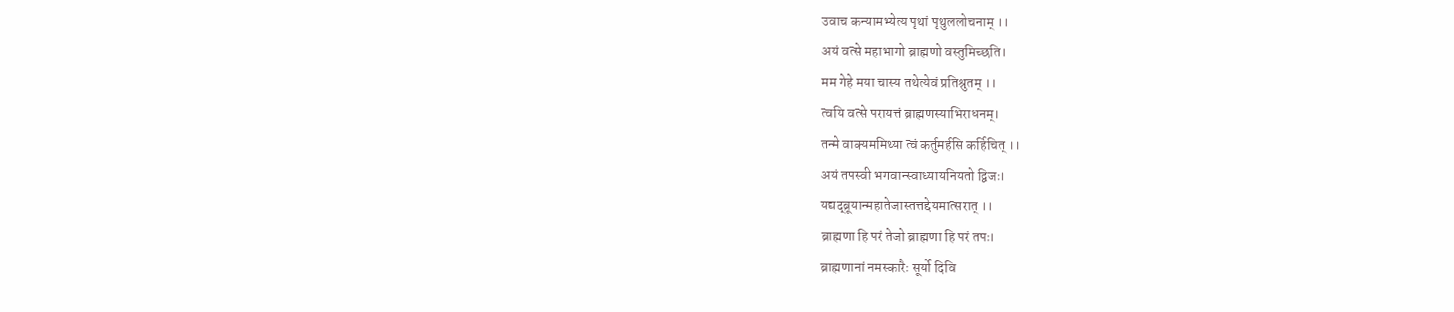उवाच कन्यामभ्येत्य पृथां पृथुललोचनाम् ।।
अयं वत्से महाभागो ब्राह्मणो वस्तुमिच्छति।
मम गेहे मया चास्य तथेत्येवं प्रतिश्रुतम् ।।
त्वयि वत्से परायत्तं ब्राह्मणस्याभिराधनम्।
तन्मे वाक्यममिथ्या त्वं कर्तुमर्हसि कर्हिचित् ।।
अयं तपस्वी भगवान्स्वाध्यायनियतो द्विजः।
यद्यद्ब्रूयान्महातेजास्तत्तद्देयमात्सरात् ।।
ब्राह्मणा हि परं तेजो ब्राह्मणा हि परं तपः।
ब्राह्मणानां नमस्कारैः सूर्यो दिवि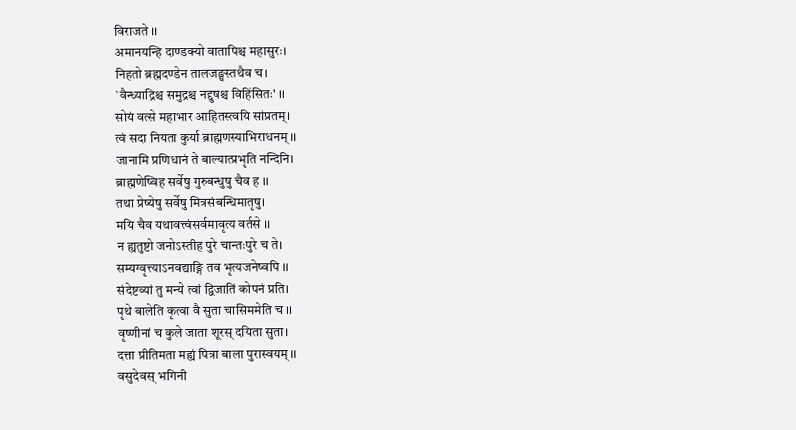विराजते ।।
अमानयन्हि दाण्डक्यो वातापिश्च महासुरः।
निहतो ब्रह्मदण्डेन तालजङ्घस्तथैव च।
`वैन्ध्याद्रिश्च समुद्रश्च नद्दुषश्च विहिंसितः' ।।
सोयं वत्से महाभार आहितस्त्वयि सांप्रतम्।
त्वं सदा नियता कुर्या ब्राह्मणस्याभिराधनम् ।।
जानामि प्रणिधानं ते बाल्यात्प्रभृति नन्दिनि।
ब्राह्मणेष्विह सर्वेषु गुरुबन्धुषु चैव ह ।।
तथा प्रेष्येषु सर्वेषु मित्रसंबन्धिमातृषु।
मयि चैव यथावत्त्वंसर्वमावृत्य वर्तसे ।।
न ह्यतुष्टो जनोऽस्तीह पुरे चान्तःपुरे च ते।
सम्यग्वृत्त्याऽनवद्याङ्गि तव भृत्यजनेष्वपि ।।
संदेष्टव्यां तु मन्ये त्वां द्विजातिं कोपनं प्रति।
पृथे बालेति कृत्वा वै सुता चासिममेति च ।।
वृष्णीनां च कुले जाता शूरस् दयिता सुता।
दत्ता प्रीतिमता मह्यं पित्रा बाला पुरास्वयम् ।।
वसुदेवस् भगिनी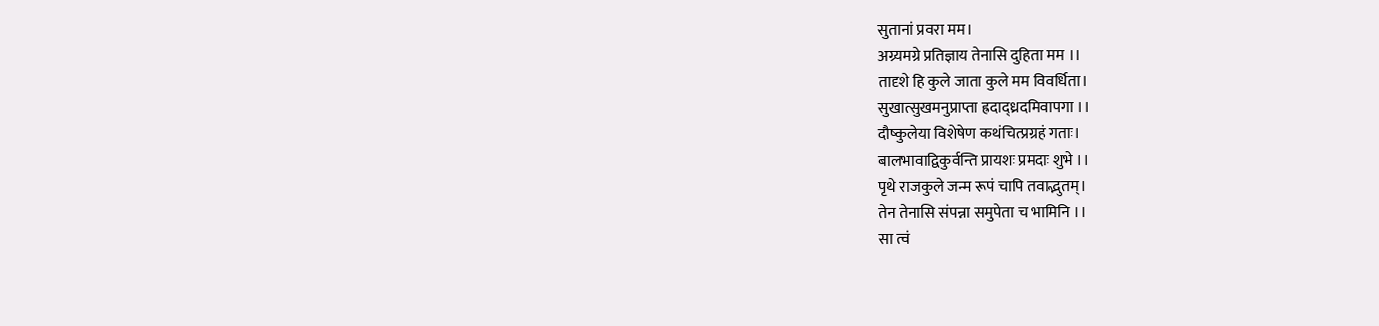सुतानां प्रवरा मम।
अग्र्यमग्रे प्रतिज्ञाय तेनासि दुहिता मम ।।
तादृशे हि कुले जाता कुले मम विवर्धिता।
सुखात्सुखमनुप्राप्ता ह्रदाद्ध्रदमिवापगा ।।
दौष्कुलेया विशेषेण कथंचित्प्रग्रहं गताः।
बालभावाद्विकुर्वन्ति प्रायशः प्रमदाः शुभे ।।
पृथे राजकुले जन्म रूपं चापि तवाद्भुतम्।
तेन तेनासि संपन्ना समुपेता च भामिनि ।।
सा त्वं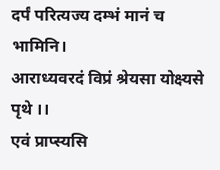दर्पं परित्यज्य दम्भं मानं च भामिनि।
आराध्यवरदं विप्रं श्रेयसा योक्ष्यसे पृथे ।।
एवं प्राप्स्यसि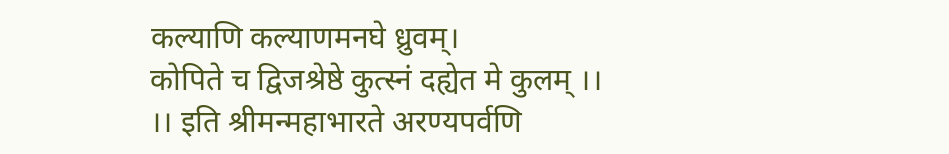कल्याणि कल्याणमनघे ध्रुवम्।
कोपिते च द्विजश्रेष्ठे कुत्स्नं दह्येत मे कुलम् ।।
।। इति श्रीमन्महाभारते अरण्यपर्वणि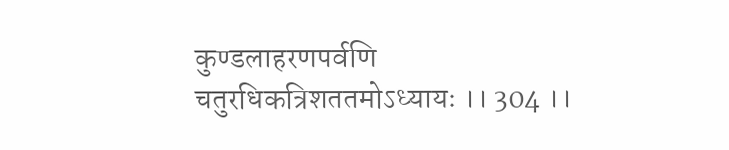कुण्डलाहरणपर्वणि
चतुरधिकत्रिशततमोऽध्यायः ।। 304 ।।